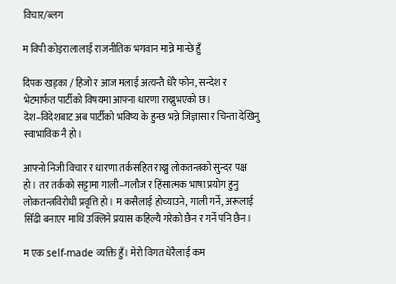विचार/ब्लग

म विपी कोइरालालाई राजनीतिक भगवान मान्ने मान्छे हुँ

दिपक खड्का / हिजो र आज मलाई अत्यन्तै धेरै फोन, सन्देश र भेटमार्फत पार्टीको विषयमा आफ्ना धारणा राख्नुभएको छ। देश–विदेशबाट अब पार्टीको भविष्य के हुन्छ भन्ने जिज्ञासा र चिन्ता देखिनु स्वाभाविक नै हो।

आफ्नो निजी विचार र धारणा तर्कसहित राख्नु लोकतन्त्रको सुन्दर पक्ष हो। तर तर्कको सट्टामा गाली–गलौज र हिंसात्मक भाषा प्रयोग हुनु लोकतन्त्रविरोधी प्रवृत्ति हो। म कसैलाई होच्याउने, गाली गर्ने, अरूलाई सिँढी बनाएर माथि उक्लिने प्रयास कहिल्यै गरेको छैन र गर्ने पनि छैन।

म एक self-made व्यक्ति हुँ। मेरो विगत धेरैलाई कम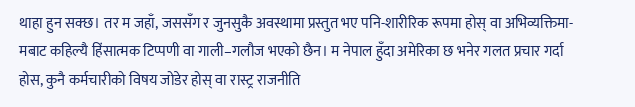थाहा हुन सक्छ। तर म जहाँ, जससँग र जुनसुकै अवस्थामा प्रस्तुत भए पनि-शारीरिक रूपमा होस् वा अभिव्यक्तिमा-मबाट कहिल्यै हिंसात्मक टिप्पणी वा गाली–गलौज भएको छैन। म नेपाल हुँदा अमेरिका छ भनेर गलत प्रचार गर्दा होस, कुनै कर्मचारीको विषय जोडेर होस् वा रास्ट्र राजनीति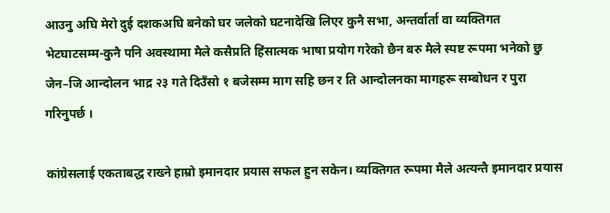आउनु अघि मेरो दुई दशकअघि बनेको घर जलेको घटनादेखि लिएर कुनै सभा, अन्तर्वार्ता वा व्यक्तिगत भेटघाटसम्म-कुनै पनि अवस्थामा मैले कसैप्रति हिंसात्मक भाषा प्रयोग गरेको छैन बरु मैले स्पष्ट रूपमा भनेको छु जेन–जि आन्दोलन भाद्र २३ गते दिउँसो १ बजेसम्म माग सहि छन र ति आन्दोलनका मागहरू सम्बोधन र पुरा गरिनुपर्छ ।

कांग्रेसलाई एकताबद्ध राख्ने हाम्रो इमानदार प्रयास सफल हुन सकेन। व्यक्तिगत रूपमा मैले अत्यन्तै इमानदार प्रयास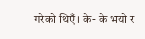गरेको थिएँ। के- के भयो र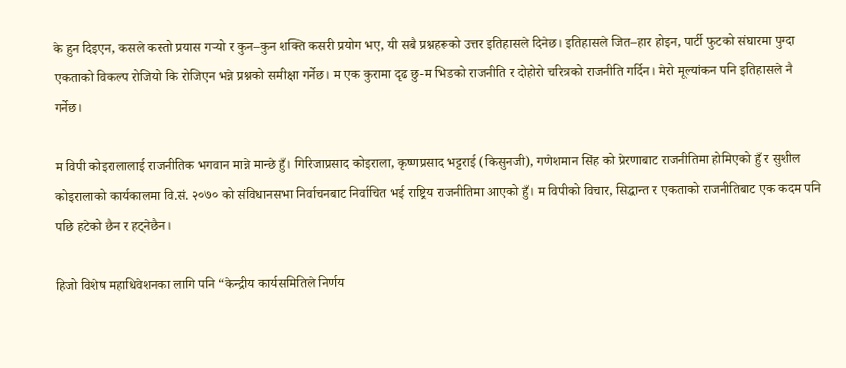के हुन दिइएन, कसले कस्तो प्रयास गर्‍यो र कुन–कुन शक्ति कसरी प्रयोग भए, यी सबै प्रश्नहरूको उत्तर इतिहासले दिनेछ। इतिहासले जित–हार होइन, पार्टी फुटको संघारमा पुग्दा एकताको विकल्प रोजियो कि रोजिएन भन्ने प्रश्नको समीक्षा गर्नेछ। म एक कुरामा दृढ छु-म भिडको राजनीति र दोहोरो चरित्रको राजनीति गर्दिन। मेरो मूल्यांकन पनि इतिहासले नै गर्नेछ।

म विपी कोइरालालाई राजनीतिक भगवान मान्ने मान्छे हुँ। गिरिजाप्रसाद कोइराला, कृष्णप्रसाद भट्टराई (किसुनजी), गणेशमान सिंह को प्रेरणाबाट राजनीतिमा होमिएको हुँ र सुशील कोइरालाको कार्यकालमा वि.सं. २०७० को संविधानसभा निर्वाचनबाट निर्वाचित भई राष्ट्रिय राजनीतिमा आएको हुँ। म विपीको विचार, सिद्धान्त र एकताको राजनीतिबाट एक कदम पनि पछि हटेको छैन र हट्नेछैन।

हिजो विशेष महाधिवेशनका लागि पनि “केन्द्रीय कार्यसमितिले निर्णय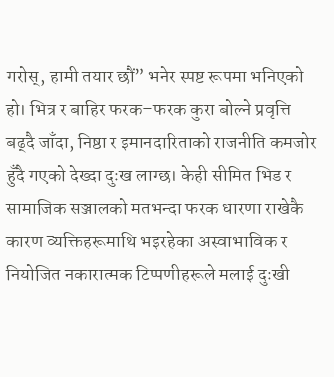गरोस्, हामी तयार छौं” भनेर स्पष्ट रूपमा भनिएको हो। भित्र र बाहिर फरक–फरक कुरा बोल्ने प्रवृत्ति बढ्दै जाँदा, निष्ठा र इमानदारिताको राजनीति कमजोर हुँदै गएको देख्दा दुःख लाग्छ। केही सीमित भिड र सामाजिक सञ्जालको मतभन्दा फरक धारणा राखेकै कारण व्यक्तिहरूमाथि भइरहेका अस्वाभाविक र नियोजित नकारात्मक टिप्पणीहरूले मलाई दुःखी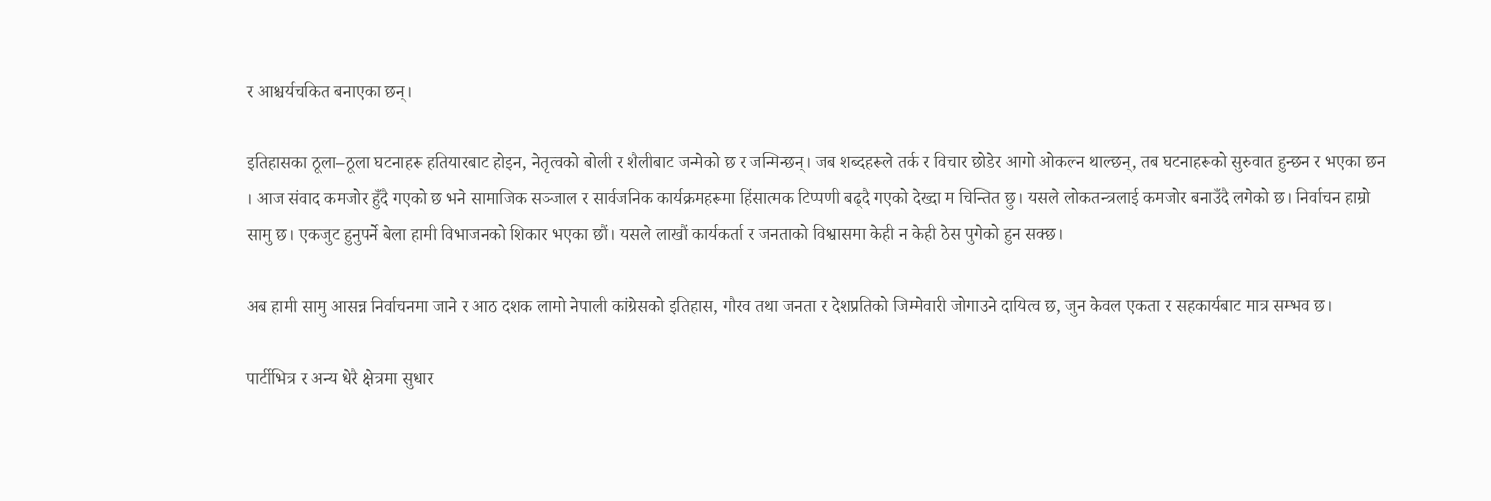र आश्चर्यचकित बनाएका छन्।

इतिहासका ठूला–ठूला घटनाहरू हतियारबाट होइन, नेतृत्वको बोली र शैलीबाट जन्मेको छ र जन्मिन्छन्। जब शब्दहरूले तर्क र विचार छोडेर आगो ओकल्न थाल्छन्, तब घटनाहरूको सुरुवात हुन्छन र भएका छन । आज संवाद कमजोर हुँदै गएको छ भने सामाजिक सञ्जाल र सार्वजनिक कार्यक्रमहरूमा हिंसात्मक टिप्पणी बढ्दै गएको देख्दा म चिन्तित छु। यसले लोकतन्त्रलाई कमजोर बनाउँदै लगेको छ। निर्वाचन हाम्रो सामु छ। एकजुट हुनुपर्ने बेला हामी विभाजनको शिकार भएका छौं। यसले लाखौं कार्यकर्ता र जनताको विश्वासमा केही न केही ठेस पुगेको हुन सक्छ।

अब हामी सामु आसन्न निर्वाचनमा जाने र आठ दशक लामो नेपाली कांग्रेसको इतिहास, गौरव तथा जनता र देशप्रतिको जिम्मेवारी जोगाउने दायित्व छ, जुन केवल एकता र सहकार्यबाट मात्र सम्भव छ।

पार्टीभित्र र अन्य धेरै क्षेत्रमा सुधार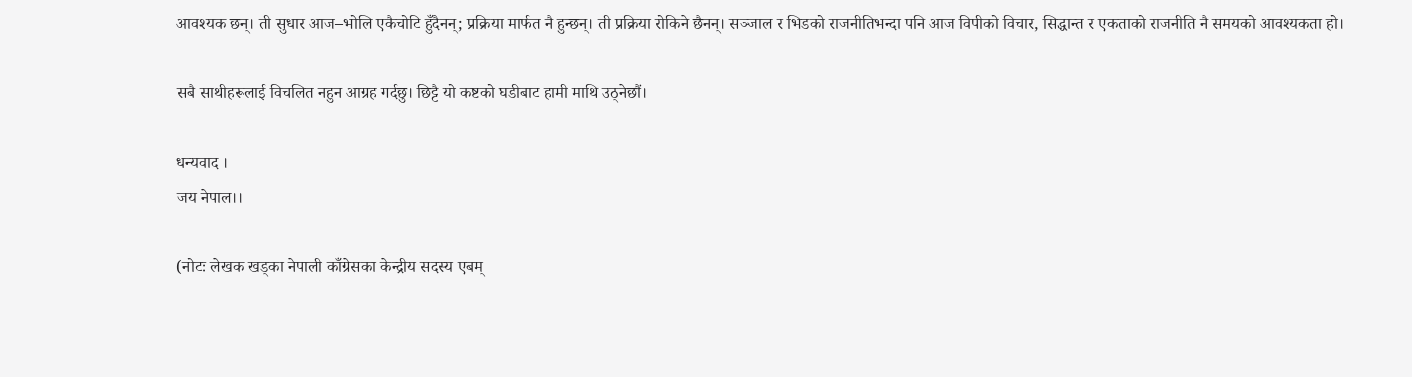आवश्यक छन्। ती सुधार आज–भोलि एकैचोटि हुँदैनन्; प्रक्रिया मार्फत नै हुन्छन्। ती प्रक्रिया रोकिने छैनन्। सञ्जाल र भिडको राजनीतिभन्दा पनि आज विपीको विचार, सिद्धान्त र एकताको राजनीति नै समयको आवश्यकता हो।

सबै साथीहरूलाई विचलित नहुन आग्रह गर्दछु। छिट्टै यो कष्टको घडीबाट हामी माथि उठ्नेछौं।

धन्यवाद ।
जय नेपाल।।

(नोटः लेखक खड्का नेपाली काँग्रेसका केन्द्रीय सदस्य एबम्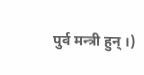पुर्व मन्त्री हुन् ।)